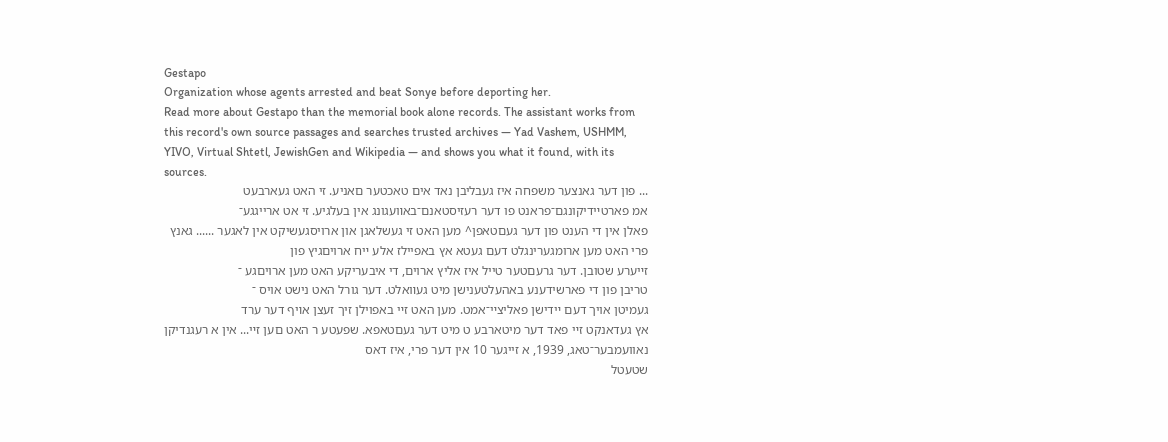Gestapo
Organization whose agents arrested and beat Sonye before deporting her.
Read more about Gestapo than the memorial book alone records. The assistant works from this record's own source passages and searches trusted archives — Yad Vashem, USHMM, YIVO, Virtual Shtetl, JewishGen and Wikipedia — and shows you what it found, with its sources.
... פון דער גאנצער משפחה איז געבליבן נאד אים טאכטער םאניע. זי האט געארבעט
אמ פארטײדיקונגם־פראנט פו דער רעזיסטאנם־באװעגונג אין בעלגיע. זי אט ארייגגע־
פאלן אין די הענט פון דער געםטאפן^ מען האט זי געשלאגן און ארויסגעשיקט אין לאגער ...... גאנץ פרי האט מען ארומגערינגלט דעם געטא אץ באפיילז אלע ײח ארויםגיץ פון
זײערע שטובן. דער גרעםטער טייל איז אליץ ארוים, די איבעריקע האט מען ארויםגע ־
טריבן פון די פארשידענע באהעלטענישן מיט געװאלט. דער גורל האט נישט אויס ־
געמיטן אויך דעם ײדישן פאליצײ־אמט. מען האט זײ באפוילן זיך זעצן אױף דער ערד
אץ געדאנקט זײ פאד דער מיטארבע ט מיט דער געםטאפא. שפעטע ר האט םען זײ... אין א רעגנדיקן נאוועמבער־טאג, 1939, א זייגער 10 אין דער פרי, איז דאס
שטעטל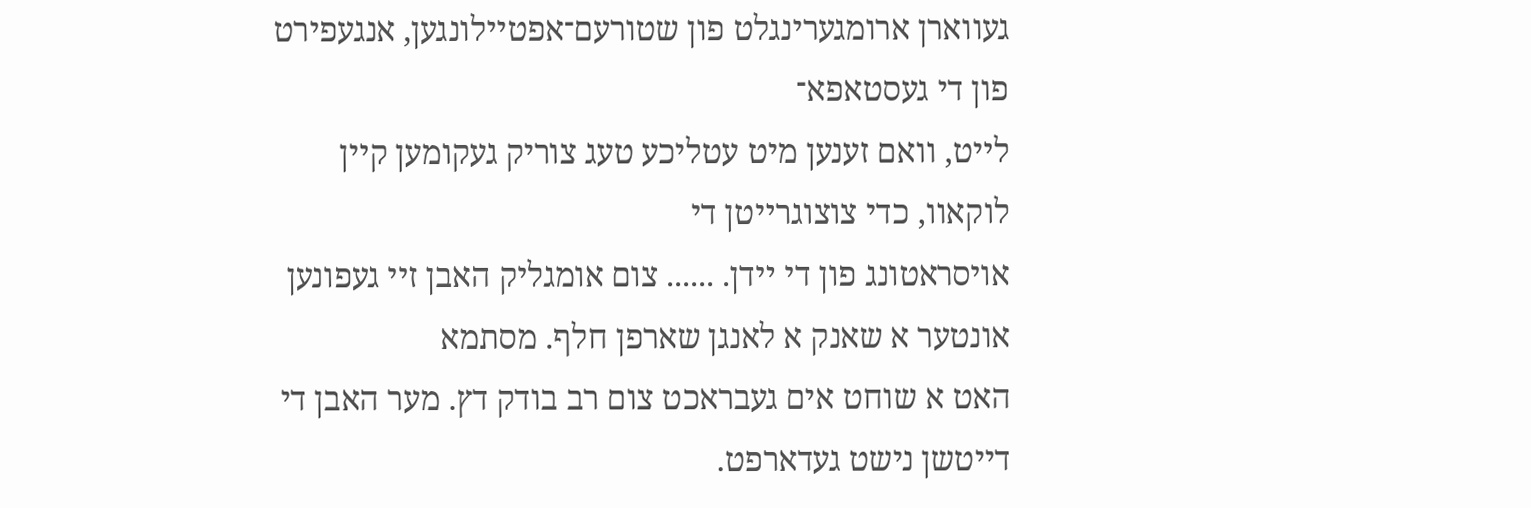געווארן ארומגערינגלט פון שטורעם־אפטיילונגען, אנגעפירט פון די געסטאפא־
לײט, װאם זענען מיט עטליכע טעג צוריק געקומען קײן לוקאװ, כדי צוצוגרײטן די
אויסראטונג פון די ײדן. ...... צום אומגליק האבן זיי געפונען אונטער א שאנק א לאנגן שארפן חלף. מסתמא
האט א שוחט אים געבראכט צום רב בודק דץ. מער האבן די דייטשן נישט געדארפט.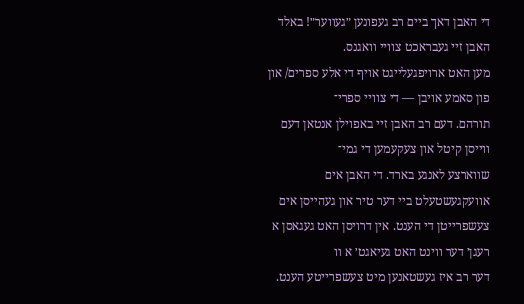די האבן דאך בײם רב געפונען ״געװער״! באלד האבן זיי געבראכט צוויי װאגנס.
מען האט ארויפגעלייגט אויף די אלע ספרים/ און פון סאמע אויבן — די צוויי ספרי־
תורהם. דעם רב האבן זיי באפוילן אנטאן דעם װייסן קיטל און צעקעמען די גמי־
שװארצע לאנגע בארד. די האבן אים אוועקגעשטעלט בײ דער טיר און געהײסן אים
צעשפרייטן די הענט. אין דרויסן האט געגאסן א רעגן׳ דער װינט האט געיאגט׳ א װ
דער רב איז געשטאנען מיט צעשפרייטע הענט.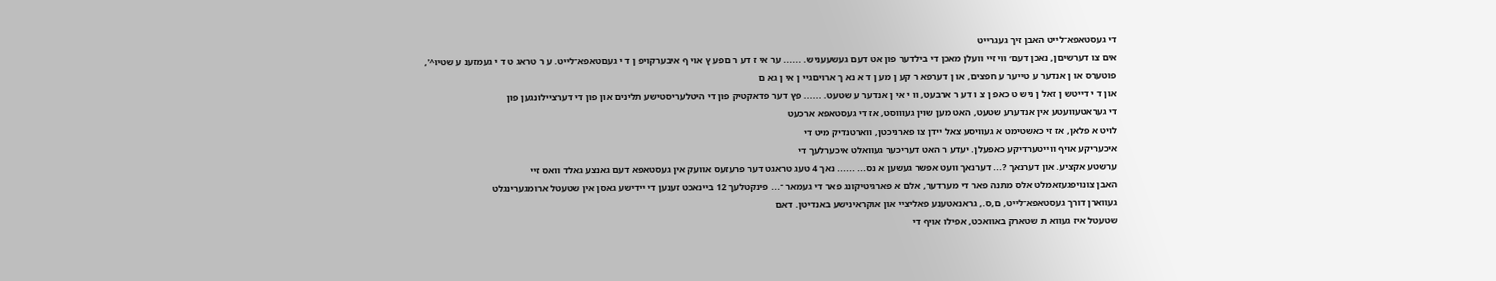די געסטאפא־לײט האבן זיך געגרײט
אים צו דערשיםן, נאכן דעם׳ װי זיי וועלן מאכן די בילדער פון אט דעם געשעעניש. ...... ער אי ז דע ר םפע ץ אוי ף איבערקויפ ן ד י געםטאפא־לײט. ע ר טראג ט ד י געמזענ ע שטיו^',
פוטערס או ן אנדער ע טײער ע חפצים, או ן דערפא ר קע ן מע ן ד א נא ך ארויםגײ ן אי ן גא ם
און ד י דײטש ן זאל ן ניש ט כאפ ן צ ו דע ר ארבעט, װ י אי ן אנדער ע שטעט. ...... פץ דער פדאקטיק פון די היטלעריסטישע תלינים און פון די דערצײלונגען פון
די געראטעװעטע אין אנדערע שטעט, האט מען שוין געװוסט, אז די געסטאפא ארכעט
לויט א פלאן, אז זי כאשטימט א געװיסע צאל ײדן צו פארניכטן, װארטנדיק מיט די
איכעריקע אויף װײטערדיקע כאפעלן. יעדע ר האט דעריכער געװאלט איכערלעך די
ערשטע אקציע. און דערנאך ?... דערנאך װעט אפשר געשען א נס... ...... נאך 4 טעג טראגט דער פרעזעס אװעק אין געסטאפא דעם גאנצע גאלד װאס זײ
האבן צונויפגעזאמלט אלס מתנה פאר די מערדער, אלם א פארגיטיקונג פאר די געמאר ־... פינקטלעך 12 ביינאכט זענען די יידישע גאסן אין שטעטל ארומגערינגלט
געװארן דורך געסטאפא־לײט, ם,ס., גראנאטענע פאליציי און אוקראינישע באנדיטן. דאם
שטעטל איז געװא ת שטארק באװאכט, אפילו אויף די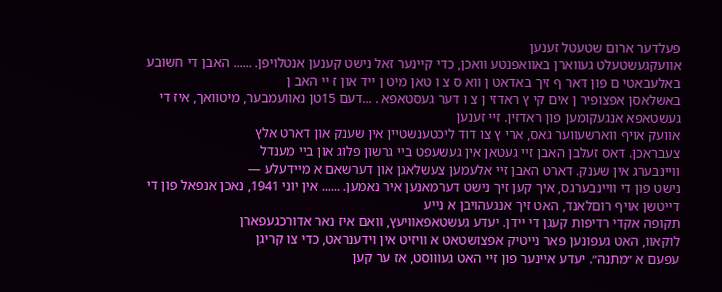פעלדער ארום שטעטל זענען
אװעקגעשטעלט געװארן באװאפנטע װאכן, כדי קײנער זאל נישט קענען אנטלויפן. ...... האבן די חשובע באלעבאטי ם פון דאר ף זיך באדאט ן װא ס צ ו טאן מיט ן ײד און ז ײ האב ן
באשלאסן אפצופיר ן אים קי ץ ראדזי ן צ ו דער געסטאפא . ...דעם 15טן נאװעמבער, מיטװאך, איז די געשטאפא אנגעקומען פון ראדזין. זײ זענען
אװעק אויף װארשעװער גאס, ארי ץ צו דוד ליכטענשטײן אין שענק און דארט אלץ
צעבראכן. דאס זעלבן האבן זײ געטאן אין געשעפט בײ גרשון פלוג און בײ מענדל
וױינבערג אין שענק. דארט האבן זײ אלעמען צעשלאגן און דערשאם א מײדעלע —
נישט פון די װײנבערגס, איך קען זיך נישט דערמאנען איר נאמען. ...... אין יוני 1941, נאכן אנפאל פון די דײטשן אױף רוםלאנד, האט זיך אנגעהויבן א נײע
תקופה אקדי רדיפות קעגן די יידן. יעדע געשטאפאװיעץ, װאם איז נאר אדורכגעפארן
לוקאװ, האט געפונען פאר נייטיק אפצושטאט א װיזיט אין ױדענראט, כדי צו קריגן
עפעם א ״מתנה״. יעדע אײנער פון זײ האט געװוסט, אז ער קען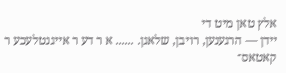אלץ טאן מיט די
ײדן — הרגענען, רויבן, שלאגן. ...... א ר דע ר אײגנטלעכע ר קאטאס־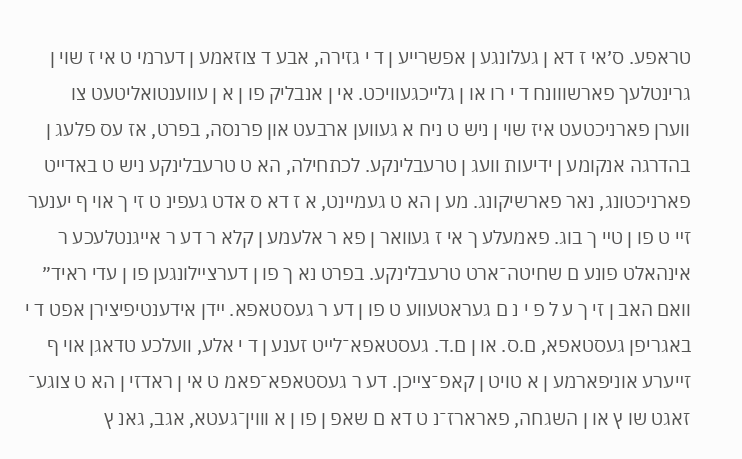טראפע. ס׳אי ז דא ן געלונגע ן אפשרײע ן ד י גזירה, אבע ד צוזאמע ן דערמי ט אי ז שוי ן
גרינטלעך פארשװונח ד י רו או ן גלײכגעװיכט. אי ן אנבליק פו ן א ן עװענטואליטעט צו
װערן פארניכטעט איז שוי ן ניש ט ניח א געװען ארבעט און פרנסה, בפרט, אז עס פלעג ן
בהדרגה אנקומע ן ידיעות װעג ן טרעבלינקע. לכתחילה, הא ט טרעבלינקע ניש ט באדײט
פארניכטונג, נאר פארשיקונג. מע ן הא ט געמײנט, א ז דא ס אדט געפינ ט זי ך אוי ף יענער
זײ ט פו ן טײ ך בוג. פאמעלע ך אי ז געװאר ן פא ר אלעמע ן קלא ר דע ר אײגנטלעכע ר
אינהאלט פונע ם שחיטה־ארט טרעבלינקע. בפרט נא ך פו ן דערצײלונגען פו ן עדי ראיד״
װאם האב ן זי ך ע ל פ י נ ם געראטעװע ט פו ן דע ר געסטאפא. ײדן אידענטיפיצירן אפט ד י
באגריפן געסטאפא, ם.ס. או ן ם.ד. געסטאפא־לײט זענע ן ד י אלע, װעלכע טדאגן אוי ף
זײערע אוניפארמע ן א טויט ן קאפ־צײכן. דע ר געסטאפא־פאמ ט אי ן ראדזי ן הא ט צוגע־
זאגט שו ץ או ן השגחה, פארארז־נ ט דא ם שאפ ן פו ן א וװין־געטא, אגב, גאנ ץ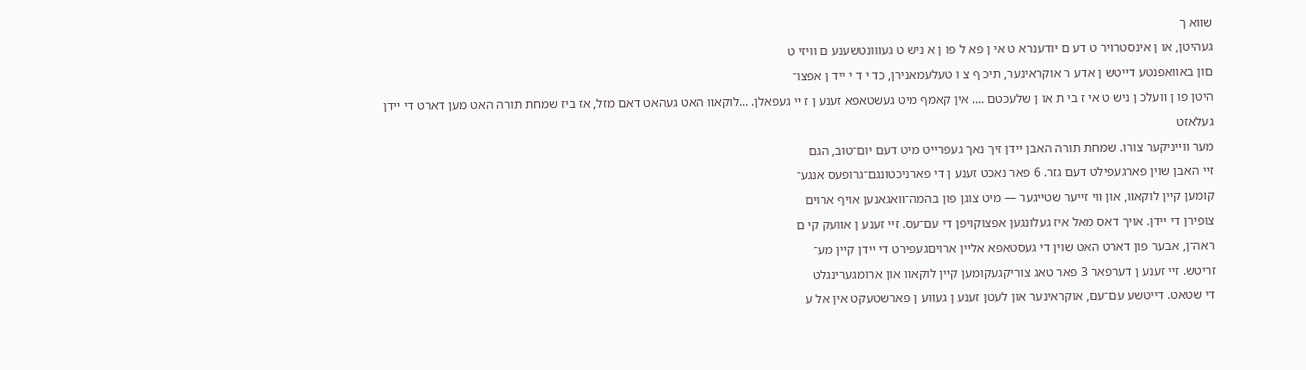שװא ך
געהיטן, או ן אינסטרױר ט דע ם יודענרא ט אי ן פא ל פו ן א ניש ט געװונטשענע ם וויזי ט
םון באװאפנטע דײטש ן אדע ר אוקראינער, תיכ ף צ ו טעלעמאנירן, כד י ד י ייד ן אפצו־
היטן פו ן װעלכ ן ניש ט אי ז בי ת או ן שלעכטם .... אין קאמף מיט געשטאפא זענע ן ז ײ געפאלן. ...לוקאװ האט געהאט דאם מזל, אז ביז שמחת תורה האט מען דארט די ײדן געלאזט
מער װײניקער צורו. שמחת תורה האבן ײדן זיך נאך געפרײט מיט דעם יום־טוב, הגם
זײ האבן שוין פארגעפילט דעם גזר. 6 פאר נאכט זענע ן די פארניכטונגם־גרופעס אנגע־
קומען קײן לוקאװ, און װי זײער שטײגער — מיט צוגן פון בהמה־װאגאנען אויף ארוים
צופירן די ײדן. אויך דאס מאל איז געלונגען אפצוקויפן די עם־עס. זײ זענע ן אװעק קי ם
ראה־ן, אבער פון דארט האט שוין די געסטאפא אלײן ארויםגעפירט די ײדן קײן מע־
זריטש. זײ זענע ן דערפאר 3 פאר טאג צוריקגעקומען קײן לוקאװ און ארומגערינגלט
די שטאט. דייטשע עם־עם, אוקראינער און לעטן זענע ן געװע ן פארשטעקט אין אל ע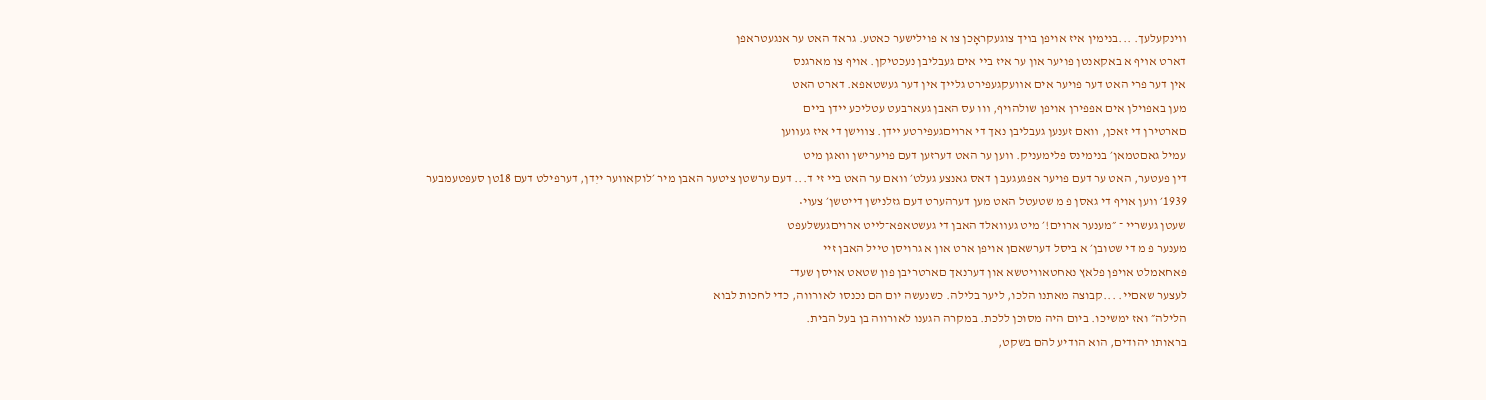װינקעלעך. ...בנימין איז אויפן בױך צוגעקראָכן צו א פוילישער כאטע. גראד האט ער אנגעטראפן
דארט אױף א באקאנטן פויער און ער איז בײ אים געבליבן נעכטיקן. אויף צו מארגנס
אין דער פרי האט דער פויער אים אװעקגעפירט גלײך אין דער געשטאפא. דארט האט
מען באפוילן אים אפפירן אויפן שולהויף, װו עס האבן געארבעט עטליכע ײדן בײם
םארטירן די זאכן, װאם זענען געבליבן נאך די ארויםגעפירטע ײדן. צװישן די איז געװען
עמיל גאםטמאן׳ בנימינס פלימעניק. װען ער האט דערזען דעם פויערישן װאגן מיט
דין פעטער, האט ער דעם פויער אפגעגעב ן דאס גאנצע געלט׳ װאם ער האט בײ זי ד... דעם ערשטן ציטער האבן מיר ׳לוקאװער ייִדן, דערפילט דעם 18טן סעפטעמבער
1939׳ װען אויף די גאסן פ מ שטעטל האט מען דערהערט דעם גזלנישן דייטשן׳ צעױ•
שעטן געשריי ־ ״מענער ארוים!׳ מיט געװאלד האבן די געשטאפא־לײט ארויםגעשלעפט
מענער פ מ די שטובן׳ א ביסל דערשאםן אויפן ארט און א גרויסן טייל האבן זיי
פאחאמלט אויפן פלאץ נאחטאוױטשא און דערנאך םארטריבן פון שטאט אויסן שעד־
לעצער שאםײ. ...קבוצה מאתנו הלכו, ליער בלילה. כשנעשה יום הם נכנסו לאורווה, כדי לחכות לבוא
הלילה״ ואז ימשיכו. ביום היה מסוכן ללכת. במקרה הגענו לאורווה בן בעל הבית.
בראותו יהודים, הוא הודיע להם בשקט,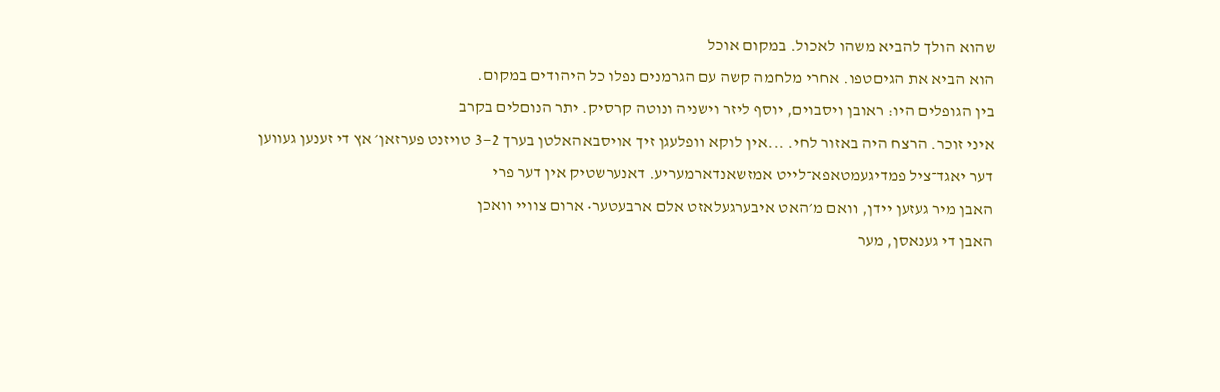שהוא הולך להביא משהו לאכול. במקום אוכל
הוא הביא את הגיםטפו. אחרי מלחמה קשה עם הגרמנים נפלו כל היהודים במקום.
בין הגופלים היו: ראובן ויסבוים, יוסף ליזר וישניה ונוטה קרסיק. יתר הנוםלים בקרב
איני זוכר. הרצח היה באזור לחי. ...אין לוקא װפלעגן זיך אויסבאהאלטן בערך 2—3 טויזנט פערזאן׳ אץ די זענען געווען
דער יאגד־ציל פמדיגעמטאפא־לײט אמזשאנדארמעריע. דאנערשטיק אין דער פרי
האבן מיר געזען יידן, װאם מ׳האט איבערגעלאזט אלם ארבעטער• ארום צוויי װאכן
האבן די גענאסן, מער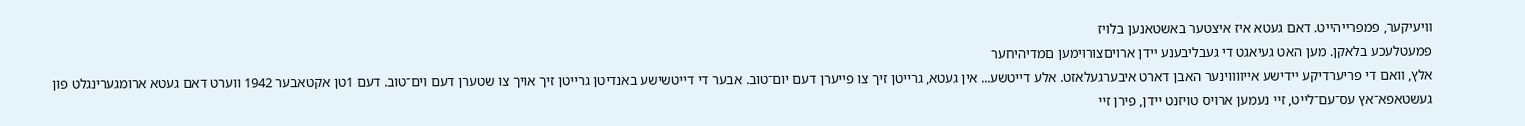װיעיקער, פמפרײהײט. דאם געטא איז איצטער באשטאנען בלויז
פמעטלעכע בלאקן. מען האט געיאגט די געבליבענע ײדן ארויםצורוימען םמדיהיחער
אלץ, װאם די פריערדיקע ײדישע אײװװינער האבן דארט איבערגעלאזט. אלע דײטשע... אין געטא, גרייטן זיך צו פײערן דעם יום־טוב. אבער די דײטשישע באנדיטן גרייטן זיך אויך צו שטערן דעם ױם־טוב. דעם 1טן אקטאבער 1942 ווערט דאם געטא ארומגערינגלט פון געשטאפא־אץ עס־עם־לײט, זיי נעמען ארויס טויזנט יידן, פירן זיי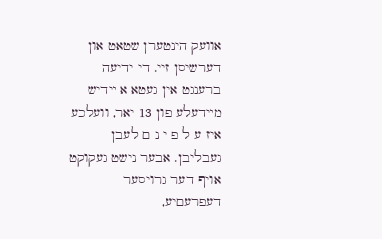אוועק הינטערן שטאט און דערשיסן זיי. די ידיעה ברענגט אין געטא א ײדיש מײדעלע פון 13 יאר, וועלכע איז ע ל פ י נ ם לעבן געבליבן. אבער נישט געקוקט אויף דער גרויסער דעפרעםיע,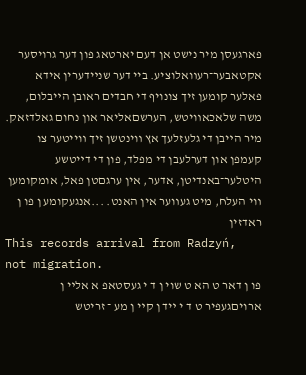פארגעסן מיר נישט אן דעם יארטאג פון דער גרויסער אקטאבער־רעװאלוציע. ביי דער שנײדערין אידא פאלער קומען זיך צונויף די חבדים ראובן הײבלום, משה שלאכאװיטש, הערשםאליאר און נחום גאלדזאק. מיר הײבן די גלעזלעך אץ װינטשן זיך װייטער צו קעמפן און דערלעבן די מפלד, פון די דײטשע היטלער־באנדיטן, אדער, אין ערגםטן פאל, אומקומען װי העלח, מיט געװער אין האנט. ...אנגעקומע ן פו ן ראדזין
This records arrival from Radzyń, not migration.
פו ן דאר ט הא ט שוי ן ד י געסטאפ א אלײ ן ארויםגעפיר ט ד י ײד ן קײ ן מע ־ זריטש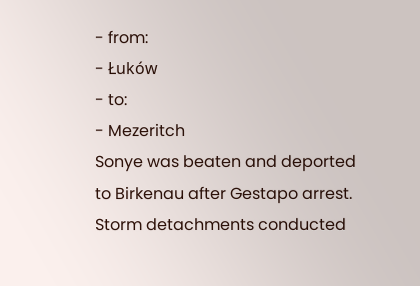- from:
- Łuków
- to:
- Mezeritch
Sonye was beaten and deported to Birkenau after Gestapo arrest.
Storm detachments conducted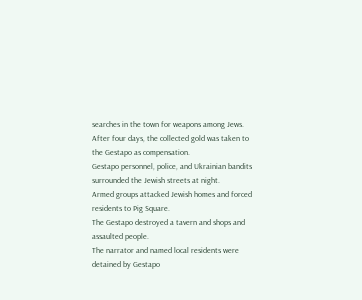searches in the town for weapons among Jews.
After four days, the collected gold was taken to the Gestapo as compensation.
Gestapo personnel, police, and Ukrainian bandits surrounded the Jewish streets at night.
Armed groups attacked Jewish homes and forced residents to Pig Square.
The Gestapo destroyed a tavern and shops and assaulted people.
The narrator and named local residents were detained by Gestapo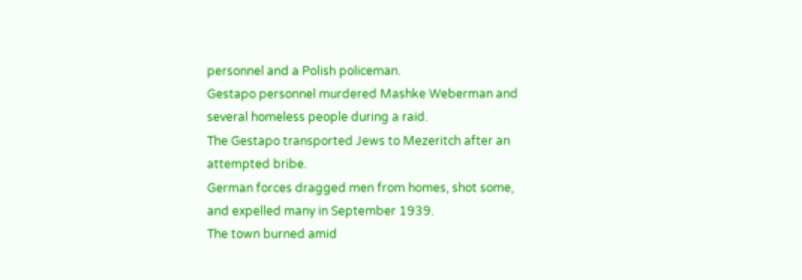personnel and a Polish policeman.
Gestapo personnel murdered Mashke Weberman and several homeless people during a raid.
The Gestapo transported Jews to Mezeritch after an attempted bribe.
German forces dragged men from homes, shot some, and expelled many in September 1939.
The town burned amid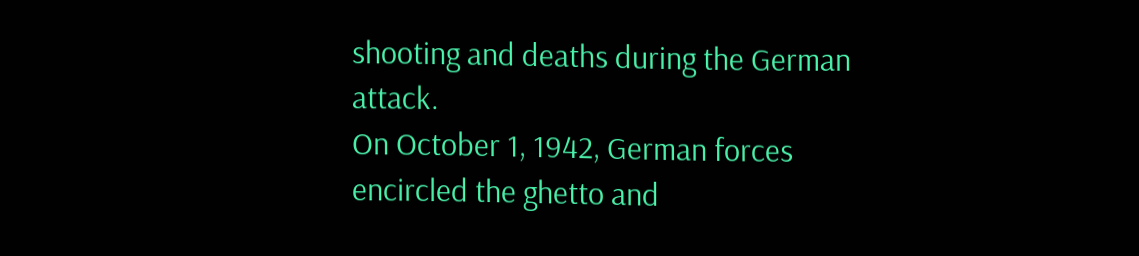shooting and deaths during the German attack.
On October 1, 1942, German forces encircled the ghetto and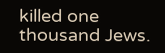killed one thousand Jews.